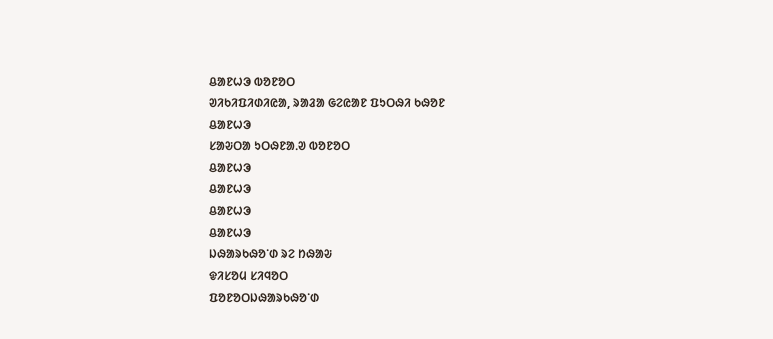ᱪᱟᱱᱦᱳ ᱵᱚᱱᱚᱛ
ᱣᱤᱠᱤᱯᱤᱰᱤᱭᱟ, ᱨᱟᱲᱟ ᱜᱮᱭᱟᱱ ᱯᱩᱛᱷᱤ ᱠᱷᱚᱱ
ᱪᱟᱱᱦᱳ
ᱥᱟᱶᱛᱟ ᱩᱛᱷᱱᱟᱹᱣ ᱵᱚᱱᱚᱛ
ᱪᱟᱱᱦᱳ
ᱪᱟᱱᱦᱳ
ᱪᱟᱱᱦᱳ
ᱪᱟᱱᱦᱳ
ᱡᱷᱟᱨᱠᱷᱚᱸᱰ ᱨᱮ ᱴᱷᱟᱶ
ᱫᱤᱥᱚᱢ ᱥᱤᱧᱚᱛ
ᱯᱚᱱᱚᱛᱡᱷᱟᱨᱠᱷᱚᱸᱰ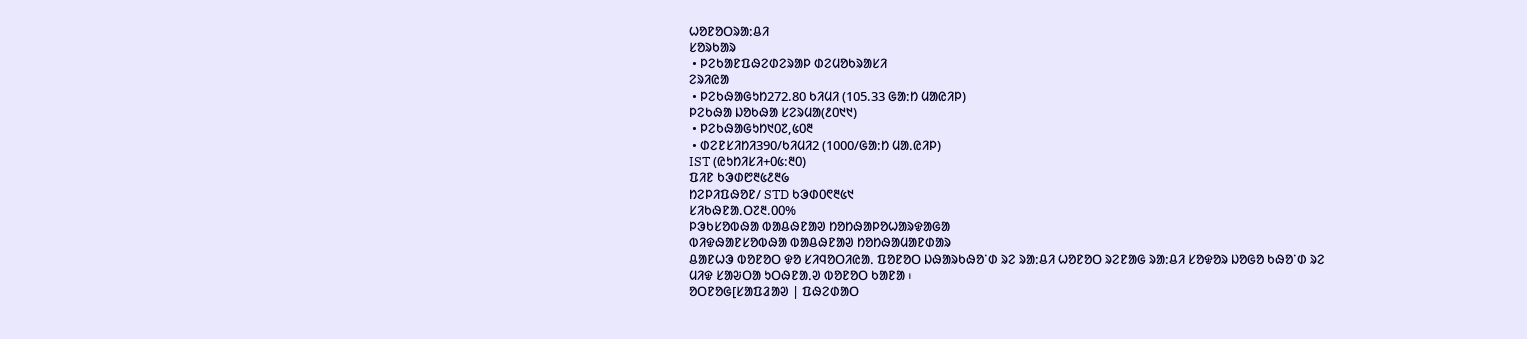ᱦᱚᱱᱚᱛᱨᱟᱺᱪᱤ
ᱥᱚᱨᱠᱟᱨ
 • ᱞᱮᱠᱟᱱᱯᱷᱮᱰᱮᱨᱟᱞ ᱰᱮᱢᱚᱠᱨᱟᱥᱤ
ᱮᱨᱤᱭᱟ
 • ᱞᱮᱠᱷᱟᱜᱩᱴ272.80 ᱠᱤᱢᱤ (105.33 ᱜᱟᱺᱴ ᱢᱟᱭᱤᱞ)
ᱞᱮᱠᱷᱟ ᱡᱚᱠᱷᱟ ᱥᱮᱨᱢᱟ(᱒᱐᱑᱑)
 • ᱞᱮᱠᱷᱟᱜᱩᱴ᱑᱐᱗,᱕᱐᱓
 • ᱰᱮᱱᱥᱤᱴᱤ390/ᱠᱤᱢᱤ2 (1000/ᱜᱟᱺᱴ ᱢᱟᱹᱭᱤᱞ)
IST (ᱭᱩᱴᱤᱥᱤ+᱐᱕:᱓᱐)
ᱯᱤᱱ ᱠᱳᱰ᱘᱓᱕᱒᱓᱙
ᱴᱮᱞᱤᱯᱷᱚᱱ/ STD ᱠᱳᱰ᱐᱖᱓᱕᱑
ᱥᱤᱠᱷᱱᱟᱹᱛ᱗᱓.᱐᱐%
ᱞᱳᱠᱥᱚᱵᱷᱟ ᱵᱟᱪᱷᱱᱟᱣ ᱴᱚᱴᱷᱟᱞᱚᱦᱟᱨᱫᱟᱜᱟ
ᱵᱤᱫᱷᱟᱱᱥᱚᱵᱷᱟ ᱵᱟᱪᱷᱱᱟᱣ ᱴᱚᱴᱷᱟᱢᱟᱱᱰᱟᱨ
ᱪᱟᱱᱦᱳ ᱵᱚᱱᱚᱛ ᱫᱚ ᱥᱤᱧᱚᱛᱤᱭᱟᱹ ᱯᱚᱱᱚᱛ ᱡᱷᱟᱨᱠᱷᱚᱸᱰ ᱨᱮ ᱨᱟᱺᱪᱤ ᱦᱚᱱᱚᱛ ᱨᱮᱱᱟᱜ ᱨᱟᱺᱪᱤ ᱥᱚᱫᱚᱨ ᱡᱚᱜᱚ ᱠᱷᱚᱸᱰ ᱨᱮ ᱢᱤᱫ ᱥᱟᱶᱛᱟ ᱩᱛᱷᱱᱟᱹᱣ ᱵᱚᱱᱚᱛ ᱠᱟᱱᱟ ᱾
ᱚᱛᱱᱚᱜ[ᱥᱟᱯᱲᱟᱣ | ᱯᱷᱮᱰᱟᱛ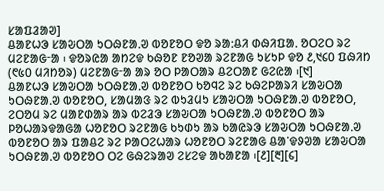ᱥᱟᱯᱲᱟᱣ]
ᱪᱟᱱᱦᱳ ᱥᱟᱶᱛᱟ ᱩᱛᱷᱱᱟᱹᱣ ᱵᱚᱱᱚᱛ ᱫᱚ ᱨᱟᱺᱪᱤ ᱰᱷᱤᱯᱟᱹ ᱚᱛᱮᱛ ᱨᱮ ᱢᱮᱱᱟᱜᱼᱟ ᱾ ᱫᱚᱨᱭᱟ ᱟᱴᱮᱫ ᱠᱷᱚᱱ ᱱᱚᱣᱟ ᱨᱮᱱᱟᱜ ᱩᱥᱩᱞ ᱫᱚ ᱒,᱑᱔᱐ ᱯᱷᱤᱴ (᱖᱕᱐ ᱢᱤᱴᱚᱨ) ᱢᱮᱱᱟᱜᱼᱟ ᱟᱨ ᱚᱛ ᱞᱟᱛᱟᱨ ᱪᱮᱛᱟᱱ ᱜᱮᱭᱟ ᱾[᱑]
ᱪᱟᱱᱦᱳ ᱥᱟᱶᱛᱟ ᱩᱛᱷᱱᱟᱹᱣ ᱵᱚᱱᱚᱛ ᱠᱚᱧᱮ ᱨᱮ ᱠᱷᱮᱞᱟᱨᱤ ᱥᱟᱶᱛᱟ ᱩᱛᱷᱱᱟᱹᱣ ᱵᱚᱱᱚᱛ, ᱥᱟᱢᱟᱝ ᱨᱮ ᱵᱩᱲᱢᱩ ᱥᱟᱶᱛᱟ ᱩᱛᱷᱱᱟᱹᱣ ᱵᱚᱱᱚᱛ, ᱮᱛᱚᱢ ᱨᱮ ᱢᱟᱱᱰᱟᱨ ᱟᱨ ᱵᱮᱲᱳ ᱥᱟᱶᱛᱟ ᱩᱛᱷᱱᱟᱹᱣ ᱵᱚᱱᱚᱛ ᱟᱨ ᱞᱚᱦᱟᱨᱫᱟᱜᱟ ᱦᱚᱱᱚᱛ ᱨᱮᱱᱟᱜ ᱠᱩᱰᱩ ᱟᱨ ᱠᱟᱭᱨᱳ ᱥᱟᱶᱛᱟ ᱩᱛᱷᱱᱟᱹᱣ ᱵᱚᱱᱚᱛ ᱟᱨ ᱯᱟᱪᱮ ᱨᱮ ᱞᱟᱛᱮᱦᱟᱨ ᱦᱚᱱᱚᱛ ᱨᱮᱱᱟᱜ ᱪᱟᱸᱫᱽᱣᱟ ᱥᱟᱶᱛᱟ ᱩᱛᱷᱱᱟᱹᱣ ᱵᱚᱱᱚᱛ ᱛᱮ ᱜᱷᱮᱨᱟᱣ ᱮᱥᱮᱫ ᱟᱠᱟᱱᱟ ᱾[᱒][᱓][᱔]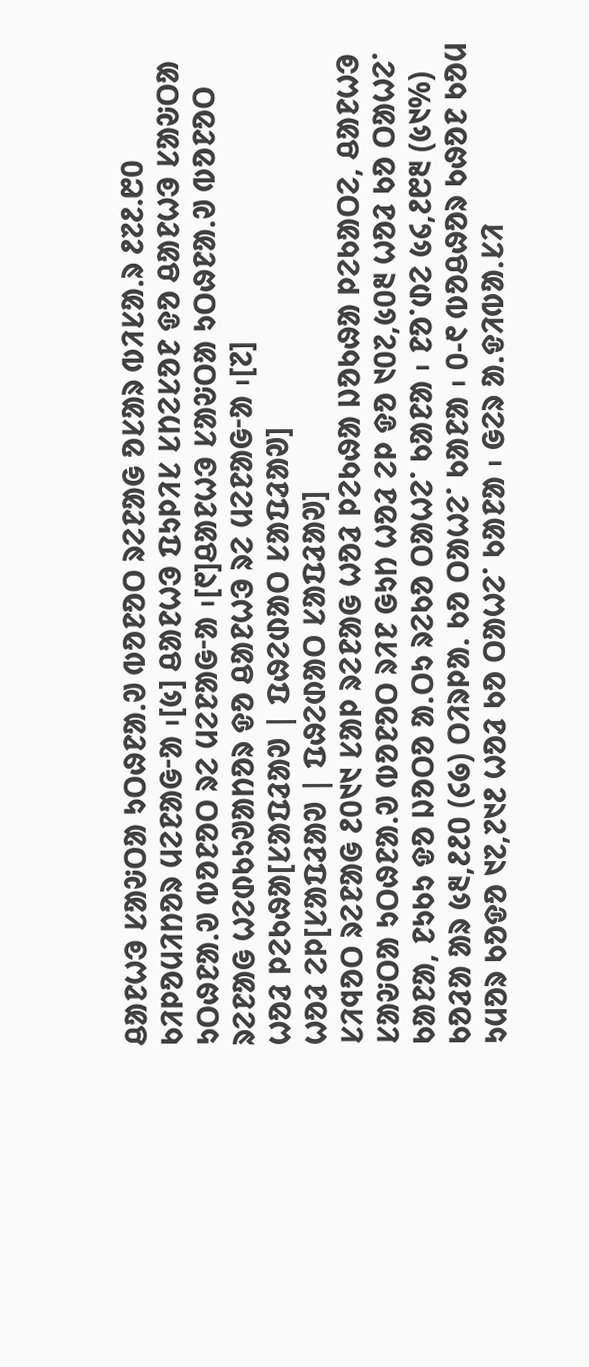ᱪᱟᱱᱦᱳ ᱥᱟᱶᱛᱟ ᱩᱛᱷᱱᱟᱹᱣ ᱵᱚᱱᱚᱛ ᱨᱮᱱᱟᱜ ᱚᱥᱟᱨ ᱵᱤᱥᱟᱹᱨ ᱒᱗᱒.᱘᱐ ᱠᱤᱞᱚᱢᱤᱴᱚᱨ ᱢᱮᱱᱟᱜᱼᱟ ᱾[᱕] ᱪᱟᱱᱦᱳ ᱯᱩᱞᱤᱥ ᱥᱴᱮᱥᱚᱱ ᱫᱚ ᱪᱟᱱᱦᱳ ᱥᱟᱶᱛᱟ ᱩᱛᱷᱱᱟᱹᱣ ᱵᱚᱱᱚᱛ ᱨᱮ ᱢᱮᱱᱟᱜᱼᱟ ᱾[᱖]ᱪᱟᱱᱦᱳ ᱥᱟᱶᱛᱟ ᱩᱛᱷᱱᱟᱹᱣ ᱵᱚᱱᱚᱛ ᱨᱮᱱᱟᱜ ᱦᱮᱰᱠᱩᱣᱟᱴᱚᱨ ᱫᱚ ᱪᱟᱱᱦᱳ ᱨᱮ ᱢᱮᱱᱟᱜᱼᱟ ᱾[᱗]
ᱦᱚᱲ ᱞᱮᱠᱷᱟ[ᱥᱟᱯᱲᱟᱣ | ᱯᱷᱮᱰᱟᱛ ᱥᱟᱯᱲᱟᱣ]
ᱦᱚᱲ ᱮᱞ[ᱥᱟᱯᱲᱟᱣ | ᱯᱷᱮᱰᱟᱛ ᱥᱟᱯᱲᱟᱣ]
ᱥᱤᱧᱚᱛ ᱨᱮᱱᱟᱜ ᱒᱐᱑᱑ ᱥᱟᱞ ᱨᱮᱱᱟᱜ ᱦᱚᱲ ᱞᱮᱠᱷᱟ ᱡᱚᱠᱷᱟ ᱞᱮᱠᱟᱛᱮ, ᱪᱟᱱᱦᱳ ᱥᱟᱶᱛᱟ ᱩᱛᱷᱱᱟᱹᱣ ᱵᱚᱱᱚᱛ ᱨᱤᱱ ᱜᱩᱴ ᱦᱚᱲ ᱮᱞ ᱫᱚ ᱑᱐᱗,᱕᱐᱓ ᱦᱚᱲ ᱠᱚ ᱛᱟᱦᱮᱸ ᱠᱟᱱᱟ, ᱱᱩᱠᱩ ᱫᱚ ᱡᱚᱛᱚ ᱟᱹᱛᱩ ᱨᱮᱠᱚ ᱛᱟᱦᱮᱸ ᱠᱟᱱᱟ ᱾ ᱱᱚᱸᱰᱮ ᱕᱔,᱒᱘᱓ (᱕᱑%) ᱠᱚᱲᱟ ᱟᱨ ᱕᱓,᱒᱒᱐ (᱔᱙) ᱛᱤᱨᱞᱟᱹ ᱠᱚ ᱛᱟᱦᱮᱸ ᱠᱟᱱᱟ ᱾ ᱐-᱖ ᱵᱚᱪᱷᱚᱨ ᱠᱷᱚᱱ ᱠᱚᱢ ᱩᱢᱚᱨ ᱠᱚᱫᱚ ᱑᱗,᱗᱑᱒ ᱦᱚᱲ ᱠᱚ ᱛᱟᱦᱮᱸ ᱠᱟᱱᱟ ᱾ ᱜᱮᱨ ᱟᱹᱫᱤᱵᱟᱹᱥᱤ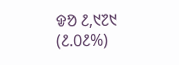ᱫᱚ ᱒,᱑᱗᱑ (᱒.᱐᱒%)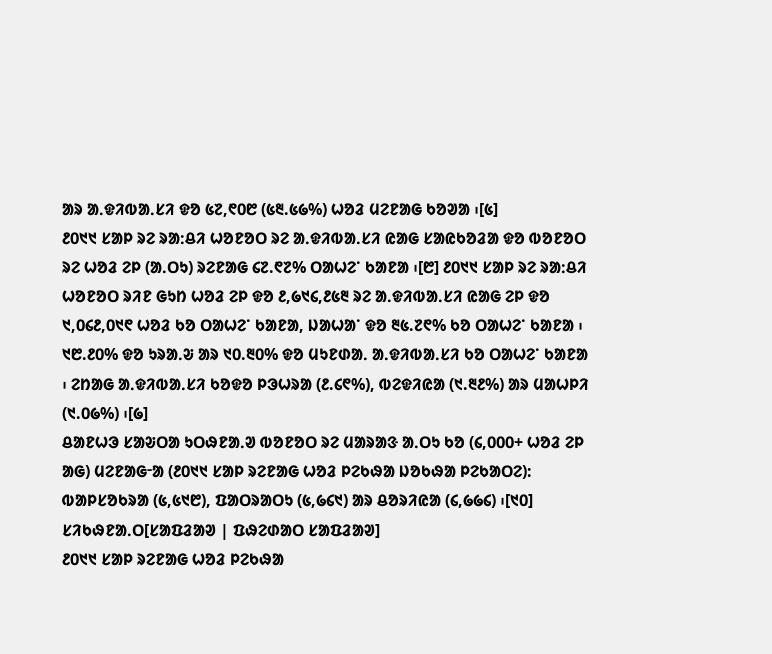ᱟᱨ ᱟᱹᱫᱤᱵᱟᱹᱥᱤ ᱫᱚ ᱕᱗,᱖᱐᱘ (᱕᱓.᱕᱙%) ᱦᱚᱲ ᱢᱮᱱᱟᱜ ᱠᱚᱣᱟ ᱾[᱕]
᱒᱐᱑᱑ ᱥᱟᱞ ᱨᱮ ᱨᱟᱺᱪᱤ ᱦᱚᱱᱚᱛ ᱨᱮ ᱟᱹᱫᱤᱵᱟᱹᱥᱤ ᱭᱟᱜ ᱥᱟᱭᱠᱚᱲᱟ ᱫᱚ ᱵᱚᱱᱚᱛ ᱨᱮ ᱦᱚᱲ ᱮᱞ (ᱟᱹᱛᱩ) ᱨᱮᱱᱟᱜ ᱔᱗.᱖᱗% ᱛᱟᱦᱮᱸ ᱠᱟᱱᱟ ᱾[᱘] ᱒᱐᱑᱑ ᱥᱟᱞ ᱨᱮ ᱨᱟᱺᱪᱤ ᱦᱚᱱᱚᱛ ᱨᱤᱱ ᱜᱩᱴ ᱦᱚᱲ ᱮᱞ ᱫᱚ ᱒,᱙᱑᱔,᱒᱕᱓ ᱨᱮ ᱟᱹᱫᱤᱵᱟᱹᱥᱤ ᱭᱟᱜ ᱮᱞ ᱫᱚ ᱑,᱐᱔᱒,᱐᱑᱖ ᱦᱚᱲ ᱠᱚ ᱛᱟᱦᱮᱸ ᱠᱟᱱᱟ, ᱡᱟᱦᱟᱸ ᱫᱚ ᱓᱕.᱗᱖% ᱠᱚ ᱛᱟᱦᱮᱸ ᱠᱟᱱᱟ ᱾ ᱑᱘.᱒᱐% ᱫᱚ ᱩᱨᱟᱹᱶ ᱟᱨ ᱑᱐.᱓᱐% ᱫᱚ ᱢᱩᱱᱰᱟᱹ ᱟᱹᱫᱤᱵᱟᱹᱥᱤ ᱠᱚ ᱛᱟᱦᱮᱸ ᱠᱟᱱᱟ ᱾ ᱮᱴᱟᱜ ᱟᱹᱫᱤᱵᱟᱹᱥᱤ ᱠᱚᱫᱚ ᱞᱳᱦᱨᱟ (᱒.᱔᱖%), ᱵᱮᱫᱤᱭᱟ (᱑.᱓᱒%) ᱟᱨ ᱢᱟᱦᱞᱤ (᱑.᱐᱙%) ᱾[᱙]
ᱪᱟᱱᱦᱳ ᱥᱟᱶᱛᱟ ᱩᱛᱷᱱᱟᱹᱣ ᱵᱚᱱᱚᱛ ᱨᱮ ᱢᱟᱨᱟᱝ ᱟᱹᱛᱩ ᱠᱚ (᱔,᱐᱐᱐+ ᱦᱚᱲ ᱮᱞ ᱟᱜ) ᱢᱮᱱᱟᱜᱼᱟ (᱒᱐᱑᱑ ᱥᱟᱞ ᱨᱮᱱᱟᱜ ᱦᱚᱲ ᱞᱮᱠᱷᱟ ᱡᱚᱠᱷᱟ ᱞᱮᱠᱟᱛᱮ): ᱵᱟᱞᱥᱚᱠᱨᱟ (᱕,᱕᱑᱘), ᱯᱟᱛᱨᱟᱛᱩ (᱕,᱙᱔᱑) ᱟᱨ ᱪᱚᱨᱤᱭᱟ (᱔,᱙᱙᱔) ᱾[᱑᱐]
ᱥᱤᱠᱷᱱᱟᱹᱛ[ᱥᱟᱯᱲᱟᱣ | ᱯᱷᱮᱰᱟᱛ ᱥᱟᱯᱲᱟᱣ]
᱒᱐᱑᱑ ᱥᱟᱞ ᱨᱮᱱᱟᱜ ᱦᱚᱲ ᱞᱮᱠᱷᱟ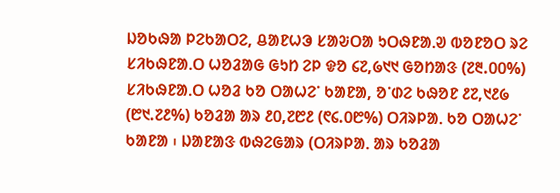ᱡᱚᱠᱷᱟ ᱞᱮᱠᱟᱛᱮ, ᱪᱟᱱᱦᱳ ᱥᱟᱶᱛᱟ ᱩᱛᱷᱱᱟᱹᱣ ᱵᱚᱱᱚᱛ ᱨᱮ ᱥᱤᱠᱷᱱᱟᱹᱛ ᱦᱚᱲᱟᱜ ᱜᱩᱴ ᱮᱞ ᱫᱚ ᱔᱗,᱙᱑᱑ ᱜᱚᱴᱟᱝ (᱗᱓.᱐᱐%) ᱥᱤᱠᱷᱱᱟᱹᱛ ᱦᱚᱲ ᱠᱚ ᱛᱟᱦᱮᱸ ᱠᱟᱱᱟ, ᱚᱸᱰᱮ ᱠᱷᱚᱱ ᱒᱗,᱑᱒᱙ (᱘᱑.᱗᱒%) ᱠᱚᱲᱟ ᱟᱨ ᱒᱐,᱗᱘᱒ (᱖᱔.᱐᱘%) ᱛᱤᱨᱞᱟᱹ ᱠᱚ ᱛᱟᱦᱮᱸ ᱠᱟᱱᱟ ᱾ ᱡᱟᱱᱟᱝ ᱵᱷᱮᱜᱟᱨ (ᱛᱤᱨᱞᱟᱹ ᱟᱨ ᱠᱚᱲᱟ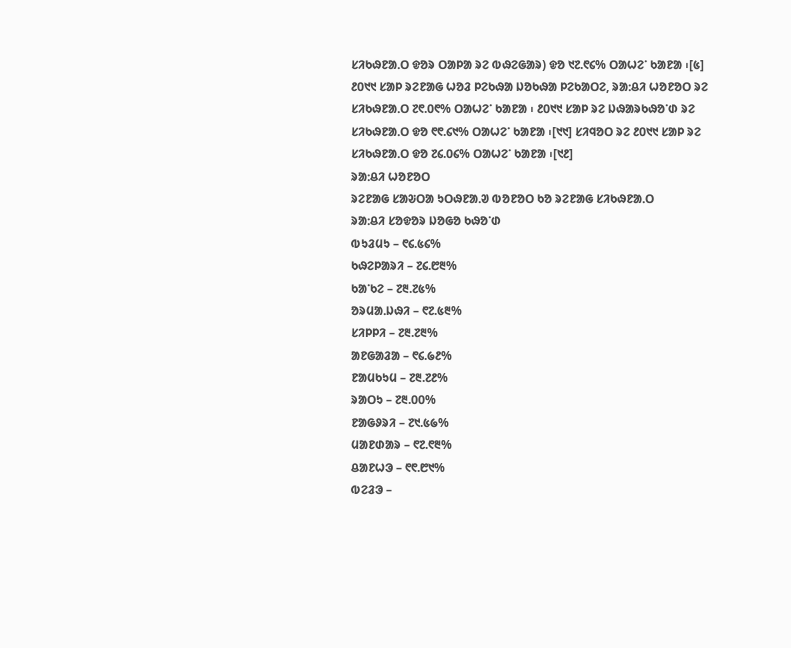ᱥᱤᱠᱷᱱᱟᱹᱛ ᱫᱚᱨ ᱛᱟᱞᱟ ᱨᱮ ᱵᱷᱮᱜᱟᱨ) ᱫᱚ ᱑᱗.᱖᱔% ᱛᱟᱦᱮᱸ ᱠᱟᱱᱟ ᱾[᱕]
᱒᱐᱑᱑ ᱥᱟᱞ ᱨᱮᱱᱟᱜ ᱦᱚᱲ ᱞᱮᱠᱷᱟ ᱡᱚᱠᱷᱟ ᱞᱮᱠᱟᱛᱮ, ᱨᱟᱺᱪᱤ ᱦᱚᱱᱚᱛ ᱨᱮ ᱥᱤᱠᱷᱱᱟᱹᱛ ᱗᱖.᱐᱖% ᱛᱟᱦᱮᱸ ᱠᱟᱱᱟ ᱾ ᱒᱐᱑᱑ ᱥᱟᱞ ᱨᱮ ᱡᱷᱟᱨᱠᱷᱚᱸᱰ ᱨᱮ ᱥᱤᱠᱷᱱᱟᱹᱛ ᱫᱚ ᱖᱖.᱔᱑% ᱛᱟᱦᱮᱸ ᱠᱟᱱᱟ ᱾[᱑᱑] ᱥᱤᱧᱚᱛ ᱨᱮ ᱒᱐᱑᱑ ᱥᱟᱞ ᱨᱮ ᱥᱤᱠᱷᱱᱟᱹᱛ ᱫᱚ ᱗᱔.᱐᱔% ᱛᱟᱦᱮᱸ ᱠᱟᱱᱟ ᱾[᱑᱒]
ᱨᱟᱺᱪᱤ ᱦᱚᱱᱚᱛ
ᱨᱮᱱᱟᱜ ᱥᱟᱶᱛᱟ ᱩᱛᱷᱱᱟᱹᱣ ᱵᱚᱱᱚᱛ ᱠᱚ ᱨᱮᱱᱟᱜ ᱥᱤᱠᱷᱱᱟᱹᱛ
ᱨᱟᱺᱪᱤ ᱥᱚᱫᱚᱨ ᱡᱚᱜᱚ ᱠᱷᱚᱸᱰ
ᱵᱩᱲᱢᱩ – ᱖᱔.᱕᱔%
ᱠᱷᱮᱞᱟᱨᱤ – ᱗᱔.᱘᱓%
ᱠᱟᱸᱠᱮ – ᱗᱓.᱗᱕%
ᱚᱨᱢᱟᱹᱡᱷᱤ – ᱖᱗.᱕᱓%
ᱥᱤᱞᱞᱤ – ᱗᱓.᱗᱓%
ᱟᱱᱜᱟᱲᱟ – ᱖᱔.᱙᱒%
ᱱᱟᱢᱠᱩᱢ – ᱗᱓.᱗᱒%
ᱨᱟᱛᱩ – ᱗᱓.᱐᱐%
ᱱᱟᱜᱽᱨᱤ – ᱗᱑.᱕᱙%
ᱢᱟᱱᱰᱟᱨ – ᱖᱗.᱖᱓%
ᱪᱟᱱᱦᱳ – ᱖᱖.᱘᱑%
ᱵᱮᱲᱳ –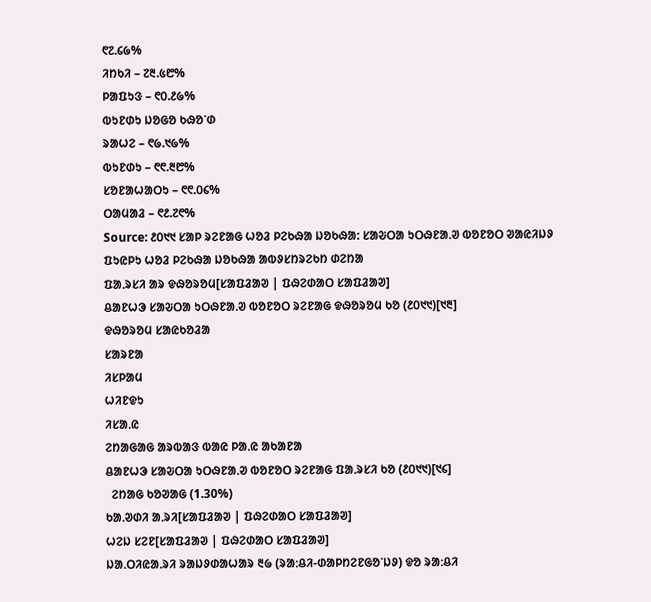᱖᱗.᱔᱙%
ᱤᱴᱠᱤ – ᱗᱓.᱕᱘%
ᱞᱟᱯᱩᱝ – ᱖᱐.᱒᱙%
ᱵᱩᱱᱰᱩ ᱡᱚᱜᱚ ᱠᱷᱚᱸᱰ
ᱨᱟᱦᱮ – ᱖᱙.᱑᱙%
ᱵᱩᱱᱰᱩ – ᱖᱖.᱓᱘%
ᱥᱚᱱᱟᱦᱟᱛᱩ – ᱖᱖.᱐᱔%
ᱛᱟᱢᱟᱲ – ᱖᱒.᱗᱖%
Source: ᱒᱐᱑᱑ ᱥᱟᱞ ᱨᱮᱱᱟᱜ ᱦᱚᱲ ᱞᱮᱠᱷᱟ ᱡᱚᱠᱷᱟ: ᱥᱟᱶᱛᱟ ᱩᱛᱷᱱᱟᱹᱣ ᱵᱚᱱᱚᱛ ᱣᱟᱭᱤᱡᱽ
ᱯᱩᱭᱞᱩ ᱦᱚᱲ ᱞᱮᱠᱷᱟ ᱡᱚᱠᱷᱟ ᱟᱵᱽᱥᱴᱨᱮᱠᱴ ᱰᱮᱴᱟ
ᱯᱟᱹᱨᱥᱤ ᱟᱨ ᱫᱷᱚᱨᱚᱢ[ᱥᱟᱯᱲᱟᱣ | ᱯᱷᱮᱰᱟᱛ ᱥᱟᱯᱲᱟᱣ]
ᱪᱟᱱᱦᱳ ᱥᱟᱶᱛᱟ ᱩᱛᱷᱱᱟᱹᱣ ᱵᱚᱱᱚᱛ ᱨᱮᱱᱟᱜ ᱫᱷᱚᱨᱚᱢ ᱠᱚ (᱒᱐᱑᱑)[᱑᱓]
ᱫᱷᱚᱨᱚᱢ ᱥᱟᱭᱠᱚᱲᱟ
ᱥᱟᱨᱱᱟ
ᱤᱥᱞᱟᱢ
ᱦᱤᱱᱫᱩ
ᱤᱥᱟᱹᱭ
ᱮᱴᱟᱜᱟᱜ ᱟᱨᱵᱟᱝ ᱵᱟᱭ ᱞᱟᱹᱭ ᱟᱠᱟᱱᱟ
ᱪᱟᱱᱦᱳ ᱥᱟᱶᱛᱟ ᱩᱛᱷᱱᱟᱹᱣ ᱵᱚᱱᱚᱛ ᱨᱮᱱᱟᱜ ᱯᱟᱹᱨᱥᱤ ᱠᱚ (᱒᱐᱑᱑)[᱑᱔]
  ᱮᱴᱟᱜ ᱠᱚᱣᱟᱜ (1.30%)
ᱠᱟᱹᱣᱰᱤ ᱟᱹᱨᱤ[ᱥᱟᱯᱲᱟᱣ | ᱯᱷᱮᱰᱟᱛ ᱥᱟᱯᱲᱟᱣ]
ᱦᱮᱡ ᱥᱮᱱ[ᱥᱟᱯᱲᱟᱣ | ᱯᱷᱮᱰᱟᱛ ᱥᱟᱯᱲᱟᱣ]
ᱡᱟᱹᱛᱤᱭᱟᱹᱨᱤ ᱨᱟᱡᱽᱰᱟᱦᱟᱨ ᱓᱙ (ᱨᱟᱺᱪᱤ-ᱰᱟᱞᱴᱮᱱᱜᱚᱸᱡᱽ) ᱫᱚ ᱨᱟᱺᱪᱤ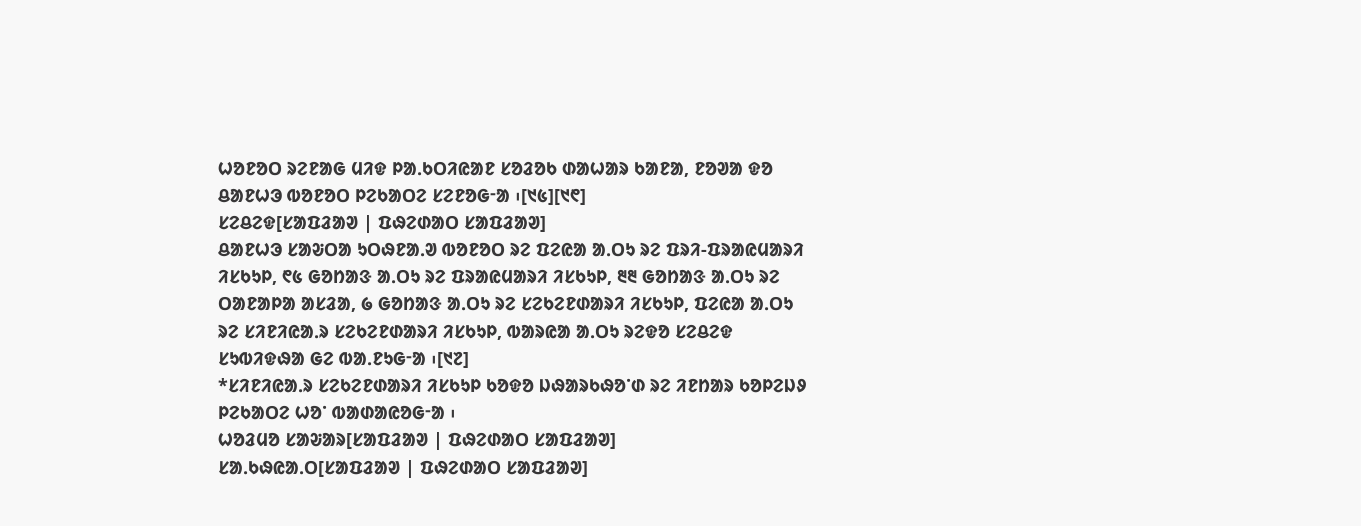ᱦᱚᱱᱚᱛ ᱨᱮᱱᱟᱜ ᱢᱤᱫ ᱞᱟᱹᱠᱛᱤᱭᱟᱱ ᱥᱚᱲᱚᱠ ᱰᱟᱦᱟᱨ ᱠᱟᱱᱟ, ᱱᱚᱣᱟ ᱫᱚ ᱪᱟᱱᱦᱳ ᱵᱚᱱᱚᱛ ᱞᱮᱠᱟᱛᱮ ᱥᱮᱱᱚᱜᱼᱟ ᱾[᱑᱕][᱑᱖]
ᱥᱮᱪᱮᱫ[ᱥᱟᱯᱲᱟᱣ | ᱯᱷᱮᱰᱟᱛ ᱥᱟᱯᱲᱟᱣ]
ᱪᱟᱱᱦᱳ ᱥᱟᱶᱛᱟ ᱩᱛᱷᱱᱟᱹᱣ ᱵᱚᱱᱚᱛ ᱨᱮ ᱯᱮᱭᱟ ᱟᱹᱛᱩ ᱨᱮ ᱯᱨᱤ-ᱯᱨᱟᱭᱢᱟᱨᱤ ᱤᱥᱠᱩᱞ, ᱖᱕ ᱜᱚᱴᱟᱝ ᱟᱹᱛᱩ ᱨᱮ ᱯᱨᱟᱭᱢᱟᱨᱤ ᱤᱥᱠᱩᱞ, ᱓᱓ ᱜᱚᱴᱟᱝ ᱟᱹᱛᱩ ᱨᱮ ᱛᱟᱱᱟᱞᱟ ᱟᱥᱲᱟ, ᱙ ᱜᱚᱴᱟᱝ ᱟᱹᱛᱩ ᱨᱮ ᱥᱮᱠᱮᱱᱰᱟᱨᱤ ᱤᱥᱠᱩᱞ, ᱯᱮᱭᱟ ᱟᱹᱛᱩ ᱨᱮ ᱥᱤᱱᱤᱭᱟᱹᱨ ᱥᱮᱠᱮᱱᱰᱟᱨᱤ ᱤᱥᱠᱩᱞ, ᱵᱟᱨᱭᱟ ᱟᱹᱛᱩ ᱨᱮᱫᱚ ᱥᱮᱪᱮᱫ ᱥᱩᱵᱤᱫᱷᱟ ᱜᱮ ᱵᱟᱹᱱᱩᱜᱼᱟ ᱾[᱑᱗]
*ᱥᱤᱱᱤᱭᱟᱹᱨ ᱥᱮᱠᱮᱱᱰᱟᱨᱤ ᱤᱥᱠᱩᱞ ᱠᱚᱫᱚ ᱡᱷᱟᱨᱠᱷᱚᱸᱰ ᱨᱮ ᱤᱱᱴᱟᱨ ᱠᱚᱞᱮᱡᱽ ᱞᱮᱠᱟᱛᱮ ᱦᱚᱸ ᱵᱟᱰᱟᱭᱚᱜᱼᱟ ᱾
ᱦᱚᱲᱢᱚ ᱥᱟᱶᱟᱨ[ᱥᱟᱯᱲᱟᱣ | ᱯᱷᱮᱰᱟᱛ ᱥᱟᱯᱲᱟᱣ]
ᱥᱟᱹᱠᱷᱭᱟᱹᱛ[ᱥᱟᱯᱲᱟᱣ | ᱯᱷᱮᱰᱟᱛ ᱥᱟᱯᱲᱟᱣ]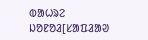ᱵᱟᱦᱨᱮ ᱡᱚᱱᱚᱲ[ᱥᱟᱯᱲᱟᱣ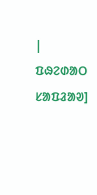| ᱯᱷᱮᱰᱟᱛ ᱥᱟᱯᱲᱟᱣ]